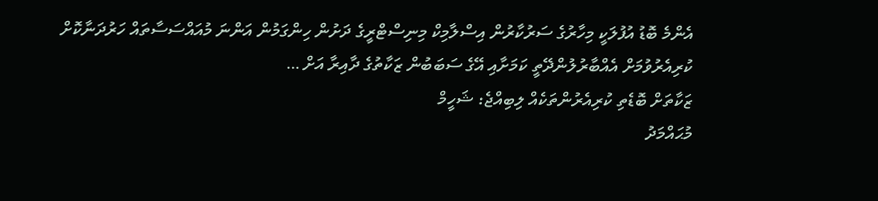އެންމެ ބޮޑު އުފުލަކީ މިހާރުގެ ސަރުކާރުން އިސްލާމިކް މިނިސްޓްރީގެ ދަށުން ހިންގަމުން އަންނަ މުއައްސަސާތައް ހަރުދަނާކޮށް ކުރިއެރުވުމަށް އެއްބާރުލުންދޭތީ ކަމަށާއި އޭގެ ސަބަބުން ޒަކާތުގެ ދާއިރާ އަށް …
ޒަކާތަށް ބޮޑެތި ކުރިއެރުންތަކެއް ލިބިއްޖެ: ޝަހީމް
މުޙައްމަދު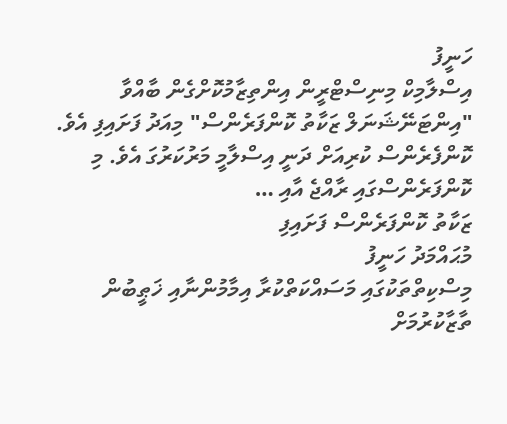ހަނީފު
އިސްލާމިކް މިނިސްޓްރީން އިންތިޒާމުކޮށްގެން ބާއްވާ "އިންޓަނޭޝަނަލް ޒަކާތު ކޮންފަރެންސް" މިއަދު ފަށައިފި އެވެ. ކޮންފެރެންސް ކުރިއަށް ދަނީ އިސްލާމީ މަރުކަރުގަ އެވެ. މި ކޮންފަރެންސްގައި ރާއްޖެ އާއި …
ޒަކާތު ކޮންފަރެންސް ފަށައިފި
މުޙައްމަދު ހަނީފު
މިސްކިތްތަކުގައި މަސައްކަތްކުރާ އިމާމުންނާއި ޚަޠީބުން ތާޒާކުރުމަށް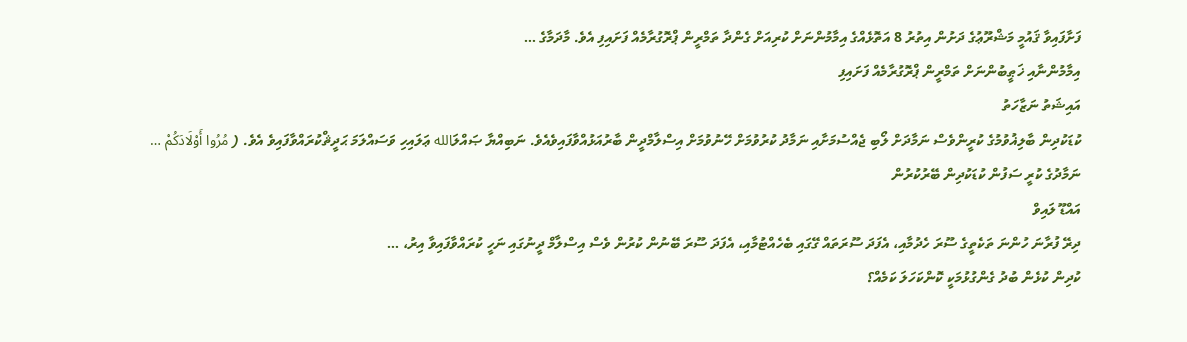ފަށާފައިވާ ޤައުމީ މަޝްރޫޢުގެ ދަށުން އިތުރު 8 އަތޮޅެއްގެ އިމާމުންނަށް ކުރިއަށް ގެންދާ ތަމްރީން ޕްރޮގުރާމެއް ފަށައިފި އެވެ. މާދަމާގެ …
އިމާމުންނާއި ޚަޠީބުންނަށް ތަމްރީން ޕްރޮގުރާމެއް ފަށައިފި
އައިޝަތު ނަޒާހަތު
ކުޑަކުދިން ބާލިޣުވުމުގެ ކުރީންވެސް ނަމާދަށް ލޯބި ޖެއްސުމަށާއި ނަމާދު ކުރުވުމަށް ހޭނުވުމަށް އިސްލާމްދީން ބާރުއަޅުއްވާފައިވެއެވެ. ނަބިއްޔާ ޞައްލަالله ޢަލައިހި ވަސައްލަމަ ޙަދީޘްކުރައްވާފައިވެ އެވެ. ( مُرُوا أَوْلَادَكُمْ …
ނަމާދުގެ ކުރީ ސަފުން ކުޑަކުދިން ބޭރުކުރުން
އައްޑޫ ލައިވް
ދިރޭ ފުރާނަ ހުންނަ ތަކެތީގެ ސޫރަ ހެދުމާއި، އެފަދަ ސޫރަތައް ގޭގައި ބެހެއްޓުމާއި، އެފަދަ ސޫރަ ބޭނުން ކުރުން ވެސް އިސްލާމް ދީނުގައި ނަހީ ކުރައްވާފައިވާ އިރު، …
ކުދިން ކުޅެން ބުދު ގެންގުޅުމަކީ ކޮންކަހަލަ ކަމެއް؟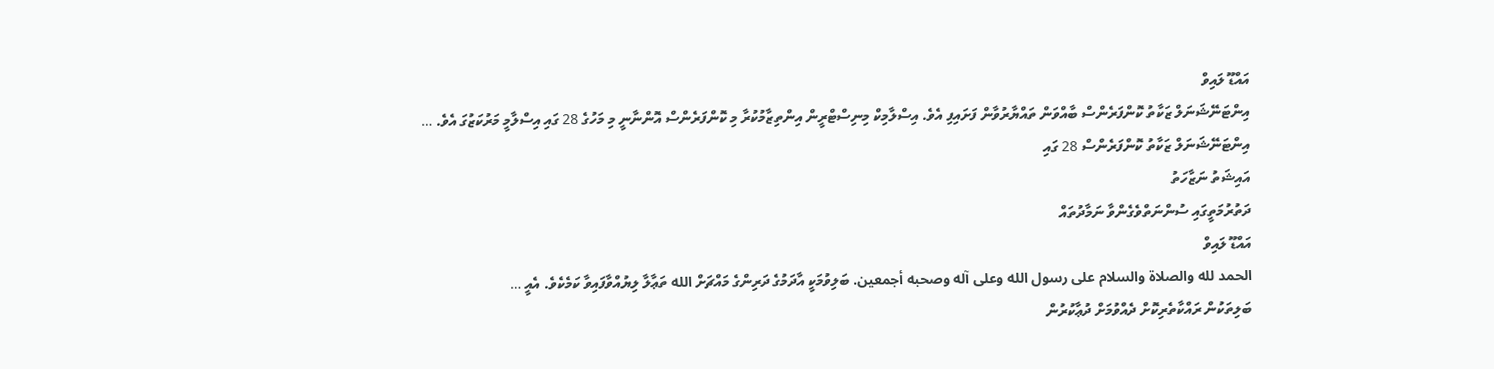އައްޑޫ ލައިވް
އިންޓަނޭޝަނަލް ޒަކާތު ކޮންފަރެންސް ބާއްވަން ތައްޔާރުވާން ފަށައިފި އެވެ. އިސްލާމިކް މިނިސްޓްރީން އިންތިޒާމުކުރާ މި ކޮންފަރެންސް އޮންނާނީ މި މަހުގެ 28 ގައި އިސްލާމީ މަރުކަޒުގަ އެވެ. …
އިންޓަނޭޝަނަލް ޒަކާތު ކޮންފަރެންސް 28 ގައި
އައިޝަތު ނަޒާހަތު
ދަތުރުމަތީގައި ސުންނަތްވެގެންވާ ނަމާދުތައް
އައްޑޫ ލައިވް
الحمد لله والصلاة والسلام على رسول الله وعلى آله وصحبه أجمعين. ބަލިވުމަކީ އާދަމުގެ ދަރިންގެ މައްޗަށް الله ތަޢާލާ ލިޔުއްވާފައިވާ ކަމެކެވެ. އެއީ …
ބަލިތަކުން ރައްކާތެރިކޮށް ދެއްވުމަށް ދުޢާކުރުން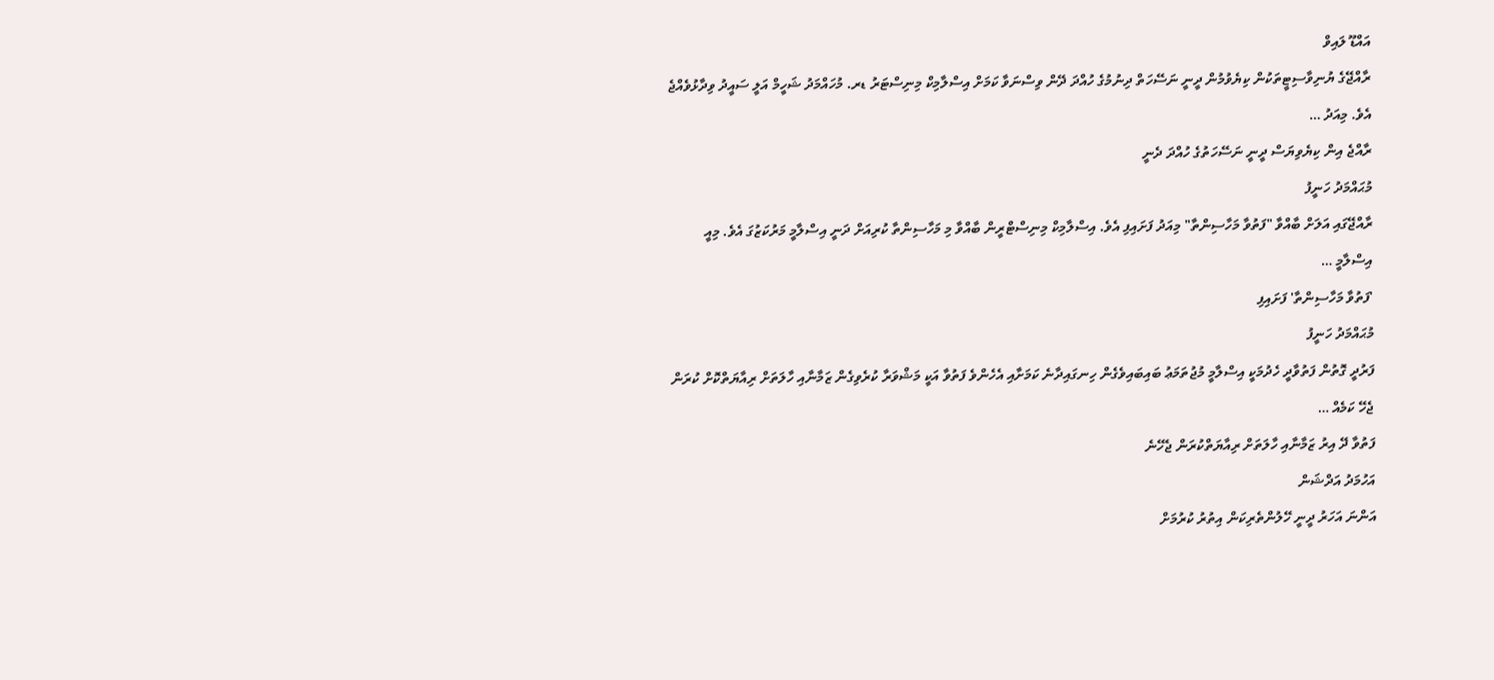އައްޑޫ ލައިވް
ރާއްޖޭގެ ޔުނިވާސިޓީތަކުން ކިޔެވުމުން ދީނީ ނަސޭހަތް ދިނުމުގެ ހުއްދަ ދޭން ވިސްނަވާ ކަމަށް އިސްލާމިކް މިނިސްޓަރު ޑރ. މުހައްމަދު ޝަހީމް އަލީ ސައީދު ވިދާޅުވެއްޖެ އެވެ. މިއަދު …
ރާއްޖެ އިން ކިޔެވިޔަސް ދީނީ ނަސޭހަތުގެ ހުއްދަ ދެނީ
މުޙައްމަދު ހަނީފު
ރާއްޖޭގައި އަލަށް ބާއްވާ "ފަތުވާ މަހާސިންތާ" މިއަދު ފަށައިފި އެވެ. އިސްލާމިކް މިނިސްޓްރީން ބާއްވާ މި މަހާސިންތާ ކުރިއަށް ދަނީ އިސްލާމީ މަރުކަޒުގަ އެވެ. މިއީ އިސްލާމީ …
'ފަތުވާ މަހާސިންތާ' ފަށައިފި
މުޙައްމަދު ހަނީފު
ފަރުދީ ގޮތުން ފަތުވާދީ ހެދުމަކީ އިސްލާމީ މުޖުތަމަޢު ބައިބައިވެގެން ހިނގައިދާނެ ކަމަށާއި އެހެންވެ ފަތުވާ އަކީ މަޝްވަރާ ކުރެވިގެން ޒަމާނާއި ހާލަތަށް ރިއާޔަތްކޮށް ކުރަން ޖެހޭ ކަމެއް …
ފަތުވާ ދޭ އިރު ޒަމާނާއި ހާލަތަށް ރިއާޔަތްކުރަން ޖެހޭނެ
އަހުމަދު އަދްޝަން
އަންނަ އަހަރު ދީނީ ހޭލުންތެރިކަން އިތުރު ކުރުމަށް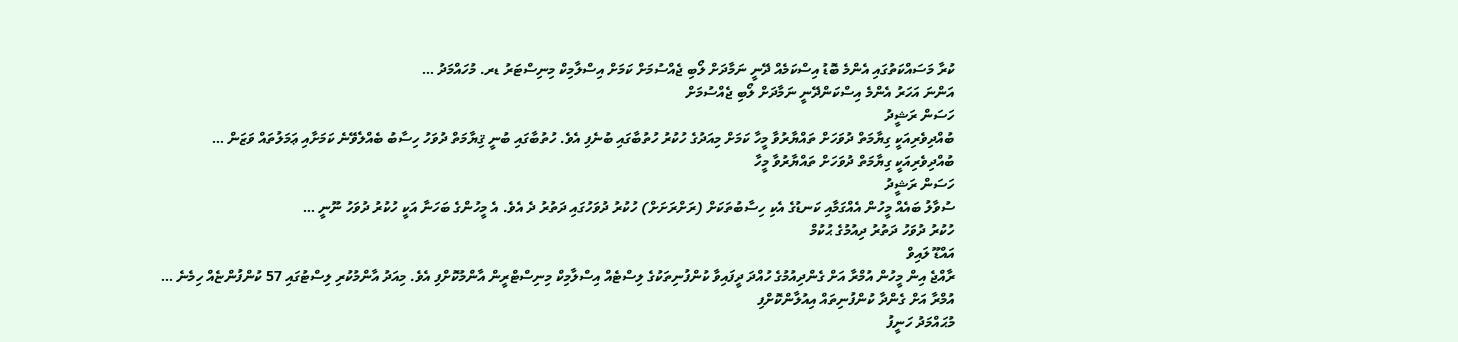ކުރާ މަސައްކަތުގައި އެންމެ ބޮޑު އިސްކަމެއް ދޭނީ ނަމާދަށް ލޯބި ޖެއްސުމަށް ކަމަށް އިސްލާމިކް މިނިސްޓަރު ޑރ. މުހައްމަދު …
އަންނަ އަހަރު އެންމެ އިސްކަންދޭނީ ނަމާދަށް ލޯބި ޖެއްސުމަށް
ހަސަން ރަޝީދު
ބުއްދިވެރިއަކީ ގިޔާމަތް ދުވަހަށް ތައްޔާރުވާ މީހާ ކަމަށް މިއަދުގެ ހުކުރު ހުތުބާގައި ބުނެފި އެވެ. ހުތުބާގައި ބުނީ ޤިޔާމަތް ދުވަހު ހިސާބު ބެއްލެވޭނެ ކަމަށާއި ޢަމަލުތައް ވަޒަން …
ބުއްދިވެރިއަކީ ގިޔާމަތް ދުވަހަށް ތައްޔާރުވާ މީހާ
ހަސަން ރަޝީދު
ސުވާލު ބައެއް މީހުން އެއްގަމާއި ކަނޑުގެ އެކި ހިސާބުތަކަށް (ރަށްރަށަށް) ހުކުރު ދުވަހުގައި ދަތުރު ދެ އެވެ. އެ މީހުންގެ ބަހަނާ އަކީ ހުކުރު ދުވަހު ނޫނީ …
ހުކުރު ދުވަހު ދަތުރު ދިއުމުގެ ޙުކުމް
އައްޑޫ ލައިވް
ރާއްޖެ އިން މީހުން އުމްރާ އަށް ގެންދިއުމުގެ ހުއްދަ ދީފައިވާ ކުންފުނިތަކުގެ ލިސްޓެއް އިސްލާމިކް މިނިސްޓްރީން އާންމުކޮށްފި އެވެ. މިއަދު އާންމުކުރި ލިސްޓުގައި 57 ކުންފުންޏެއް ހިމެނެ …
އުމްރާ އަށް ގެންދާ ކުންފުނިތައް އިއުލާންކޮށްފި
މުޙައްމަދު ހަނީފު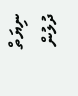ނިޔަތް ދުލުން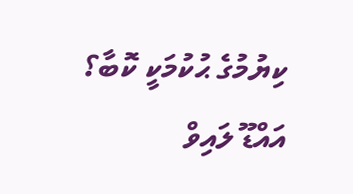ކިޔުމުގެ ޙުކުމަކީ ކޮބާ؟
އައްޑޫ ލައިވް